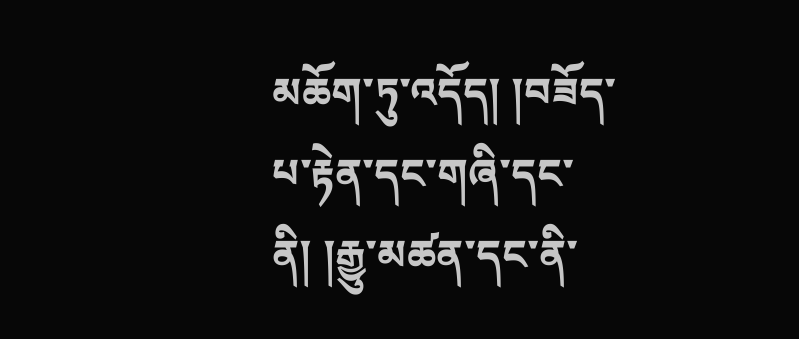མཆོག་ཏུ་འདོད། །བཟོད་པ་རྟེན་དང་གཞི་དང་ནི། །རྒྱུ་མཚན་དང་ནི་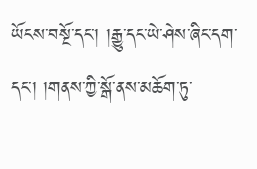ཡོངས་བསྔོ་དང་། །རྒྱུ་དང་ཡེ་ཤེས་ཞིང་དག་དང་། །གནས་ཀྱི་སྒོ་ནས་མཆོག་ཏུ་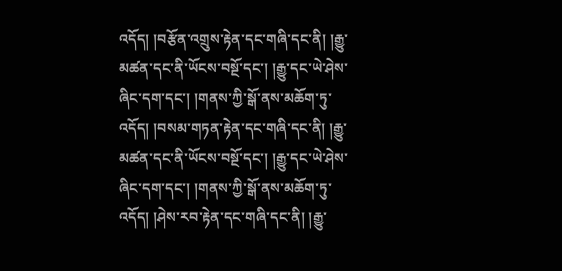འདོད། །བརྩོན་འགྲུས་རྟེན་དང་གཞི་དང་ནི། །རྒྱུ་མཚན་དང་ནི་ཡོངས་བསྔོ་དང་། །རྒྱུ་དང་ཡེ་ཤེས་ཞིང་དག་དང་། །གནས་ཀྱི་སྒོ་ནས་མཆོག་ཏུ་འདོད། །བསམ་གཏན་རྟེན་དང་གཞི་དང་ནི། །རྒྱུ་མཚན་དང་ནི་ཡོངས་བསྔོ་དང་། །རྒྱུ་དང་ཡེ་ཤེས་ཞིང་དག་དང་། །གནས་ཀྱི་སྒོ་ནས་མཆོག་ཏུ་འདོད། །ཤེས་རབ་རྟེན་དང་གཞི་དང་ནི། །རྒྱུ་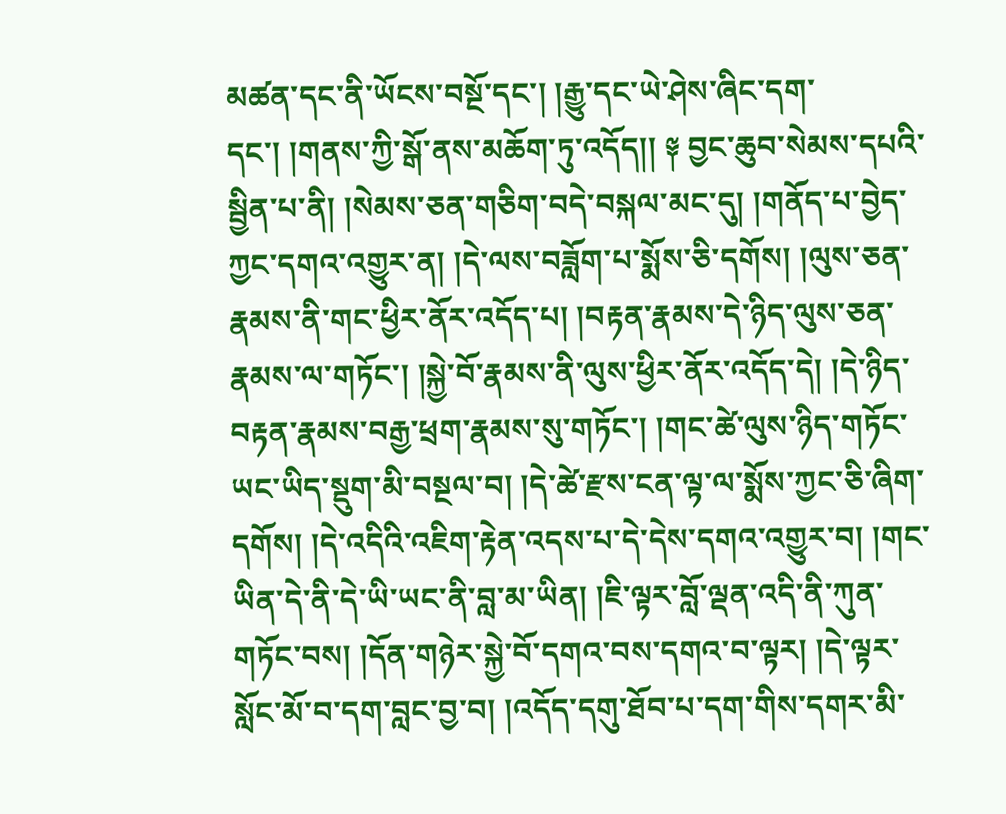མཚན་དང་ནི་ཡོངས་བསྔོ་དང་། །རྒྱུ་དང་ཡེ་ཤེས་ཞིང་དག་དང་། །གནས་ཀྱི་སྒོ་ནས་མཆོག་ཏུ་འདོད།། ༈ བྱང་ཆུབ་སེམས་དཔའི་སྦྱིན་པ་ནི། །སེམས་ཅན་གཅིག་བདེ་བསྐལ་མང་དུ། །གནོད་པ་བྱེད་ཀྱང་དགའ་འགྱུར་ན། །དེ་ལས་བཟློག་པ་སྨོས་ཅི་དགོས། །ལུས་ཅན་རྣམས་ནི་གང་ཕྱིར་ནོར་འདོད་པ། །བརྟན་རྣམས་དེ་ཉིད་ལུས་ཅན་རྣམས་ལ་གཏོང་། །སྐྱེ་བོ་རྣམས་ནི་ལུས་ཕྱིར་ནོར་འདོད་དེ། །དེ་ཉིད་བརྟན་རྣམས་བརྒྱ་ཕྲག་རྣམས་སུ་གཏོང་། །གང་ཚེ་ལུས་ཉིད་གཏོང་ཡང་ཡིད་སྡུག་མི་བསྔལ་བ། །དེ་ཚེ་རྫས་ངན་ལྟ་ལ་སྨོས་ཀྱང་ཅི་ཞིག་དགོས། །དེ་འདིའི་འཇིག་རྟེན་འདས་པ་དེ་དེས་དགའ་འགྱུར་བ། །གང་ཡིན་དེ་ནི་དེ་ཡི་ཡང་ནི་བླ་མ་ཡིན། །ཇི་ལྟར་བློ་ལྡན་འདི་ནི་ཀུན་གཏོང་བས། །དོན་གཉེར་སྐྱེ་བོ་དགའ་བས་དགའ་བ་ལྟར། །དེ་ལྟར་སློང་མོ་བ་དག་བླང་བྱ་བ། །འདོད་དགུ་ཐོབ་པ་དག་གིས་དགར་མི་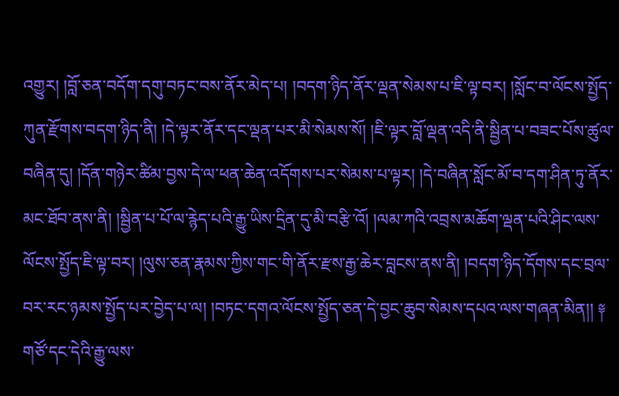འགྱུར། །བློ་ཅན་བདོག་དགུ་བཏང་བས་ནོར་མེད་པ། །བདག་ཉིད་ནོར་ལྡན་སེམས་པ་ཇི་ལྟ་བར། །སློང་བ་ལོངས་སྤྱོད་ཀུན་རྫོགས་བདག་ཉིད་ནི། །དེ་ལྟར་ནོར་དང་ལྡན་པར་མི་སེམས་སོ། །ཇི་ལྟར་བློ་ལྡན་འདི་ནི་སྦྱིན་པ་བཟང་པོས་ཚུལ་བཞིན་དུ། །དོན་གཉེར་ཚིམ་བྱས་དེ་ལ་ཕན་ཆེན་འདོགས་པར་སེམས་པ་ལྟར། །དེ་བཞིན་སློང་མོ་བ་དག་ཤིན་ཏུ་ནོར་མང་ཐོབ་ནས་ནི། །སྦྱིན་པ་པོ་ལ་རྙེད་པའི་རྒྱུ་ཡིས་དྲིན་དུ་མི་བརྩི་འོ། །ལམ་ཀའི་འབྲས་མཆོག་ལྡན་པའི་ཤིང་ལས་ལོངས་སྤྱོད་ཇི་ལྟ་བར། །ལུས་ཅན་རྣམས་ཀྱིས་གང་གི་ནོར་རྫས་རྒྱ་ཆེར་བླངས་ནས་ནི། །བདག་ཉིད་དོགས་དང་བྲལ་བར་རང་ཉམས་སྤྱོད་པར་བྱེད་པ་ལ། །བཏང་དགའ་ལོངས་སྤྱོད་ཅན་དེ་བྱང་ཆུབ་སེམས་དཔའ་ལས་གཞན་མིན།། ༈ གཙོ་དང་དེའི་རྒྱུ་ལས་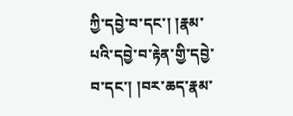ཀྱི་དབྱེ་བ་དང་། །རྣམ་པའི་དབྱེ་བ་རྟེན་གྱི་དབྱེ་བ་དང་། །བར་ཆད་རྣམ་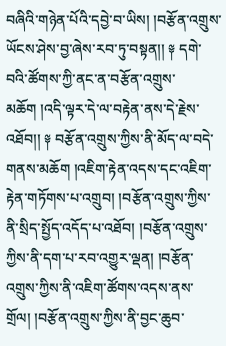བཞིའི་གཉེན་པོའི་དབྱེ་བ་ཡིས། །བརྩོན་འགྲུས་ཡོངས་ཤེས་བྱ་ཞེས་རབ་ཏུ་བསྟན།། ༈ དགེ་བའི་ཚོགས་ཀྱི་ནང་ན་བརྩོན་འགྲུས་མཆོག །འདི་ལྟར་དེ་ལ་བརྟེན་ནས་དེ་རྗེས་འཐོབ།། ༈ བརྩོན་འགྲུས་ཀྱིས་ནི་མོད་ལ་བདེ་གནས་མཆོག །འཇིག་རྟེན་འདས་དང་འཇིག་རྟེན་གཏོགས་པ་འགྲུབ། །བརྩོན་འགྲུས་ཀྱིས་ནི་སྲིད་སྤྱོད་འདོད་པ་འཐོབ། །བརྩོན་འགྲུས་ཀྱིས་ནི་དག་པ་རབ་འགྱུར་ལྡན། །བརྩོན་འགྲུས་ཀྱིས་ནི་འཇིག་ཚོགས་འདས་ནས་གྲོལ། །བརྩོན་འགྲུས་ཀྱིས་ནི་བྱང་ཆུབ་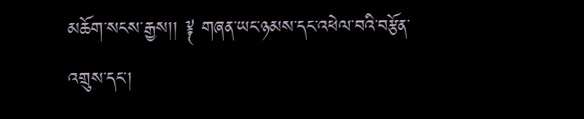མཆོག་སངས་རྒྱས།། ༈ གཞན་ཡང་ཉམས་དང་འཕེལ་བའི་བརྩོན་འགྲུས་དང་།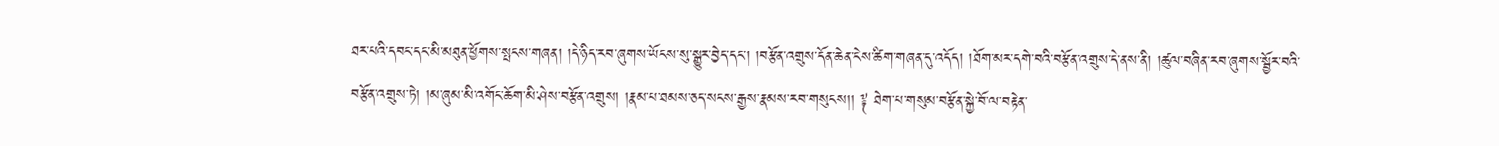ཐར་པའི་དབང་དང་མི་མཐུན་ཕྱོགས་སྤངས་གཞན། །དེ་ཉིད་རབ་ཞུགས་ཡོངས་སུ་སྒྱུར་བྱེད་དང་། །བརྩོན་འགྲུས་དོན་ཆེན་ངེས་ཚིག་གཞན་དུ་འདོད། །ཐོག་མར་དགེ་བའི་བརྩོན་འགྲུས་དེ་ནས་ནི། །ཚུལ་བཞིན་རབ་ཞུགས་སྦྱོར་བའི་བརྩོན་འགྲུས་ཏེ། །མ་ཞུམ་མི་འགོང་ཆོག་མི་ཤེས་བརྩོན་འགྲུས། །རྣམ་པ་ཐམས་ཅད་སངས་རྒྱས་རྣམས་རབ་གསུངས།། ༈ ཐེག་པ་གསུམ་བརྩོན་སྐྱེ་བོ་ལ་བརྟེན་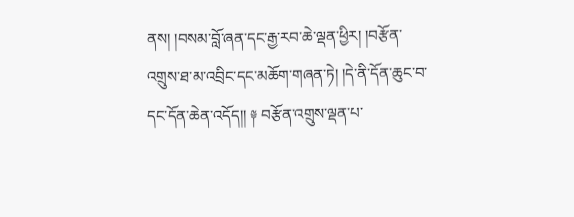ནས། །བསམ་བློ་ཞན་དང་རྒྱ་རབ་ཆེ་ལྡན་ཕྱིར། །བརྩོན་འགྲུས་ཐ་མ་འབྲིང་དང་མཆོག་གཞན་ཏེ། །དེ་ནི་དོན་ཆུང་བ་དང་དོན་ཆེན་འདོད།། ༈ བརྩོན་འགྲུས་ལྡན་པ་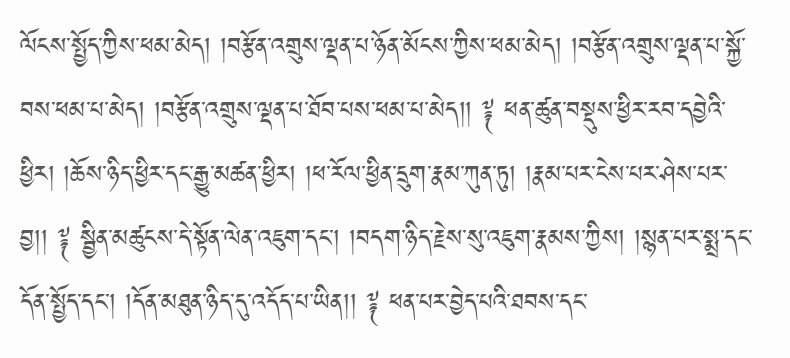ལོངས་སྤྱོད་ཀྱིས་ཕམ་མེད། །བརྩོན་འགྲུས་ལྡན་པ་ཉོན་མོངས་ཀྱིས་ཕམ་མེད། །བརྩོན་འགྲུས་ལྡན་པ་སྐྱོ་བས་ཕམ་པ་མེད། །བརྩོན་འགྲུས་ལྡན་པ་ཐོབ་པས་ཕམ་པ་མེད།། ༈ ཕན་ཚུན་བསྡུས་ཕྱིར་རབ་དབྱེའི་ཕྱིར། །ཆོས་ཉིད་ཕྱིར་དང་རྒྱུ་མཚན་ཕྱིར། །ཕ་རོལ་ཕྱིན་དྲུག་རྣམ་ཀུན་ཏུ། །རྣམ་པར་ངེས་པར་ཤེས་པར་བྱ།། ༈ སྦྱིན་མཚུངས་དེ་སྟོན་ལེན་འཇུག་དང་། །བདག་ཉིད་རྗེས་སུ་འཇུག་རྣམས་ཀྱིས། །སྙན་པར་སྨྲ་དང་དོན་སྤྱོད་དང་། །དོན་མཐུན་ཉིད་དུ་འདོད་པ་ཡིན།། ༈ ཕན་པར་བྱེད་པའི་ཐབས་དང་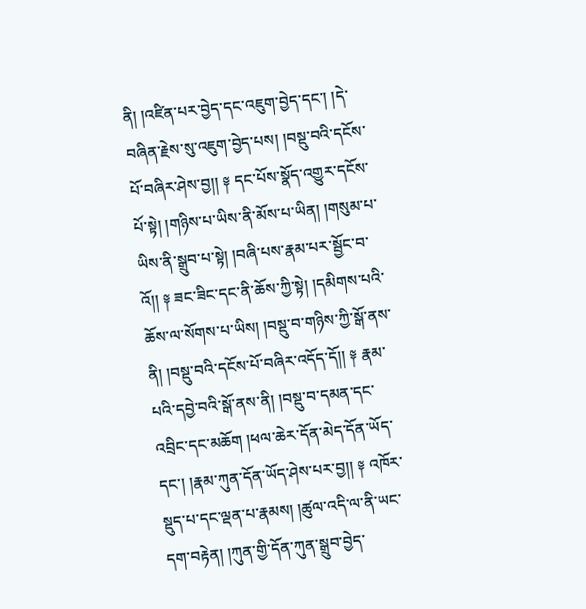ནི། །འཛིན་པར་བྱེད་དང་འཇུག་བྱེད་དང་། །དེ་བཞིན་རྗེས་སུ་འཇུག་བྱེད་པས། །བསྡུ་བའི་དངོས་པོ་བཞིར་ཤེས་བྱ།། ༈ དང་པོས་སྣོད་འགྱུར་དངོས་པོ་སྟེ། །གཉིས་པ་ཡིས་ནི་མོས་པ་ཡིན། །གསུམ་པ་ཡིས་ནི་སྒྲུབ་པ་སྟེ། །བཞི་པས་རྣམ་པར་སྦྱོང་བ་འོ།། ༈ ཟང་ཟིང་དང་ནི་ཆོས་ཀྱི་སྟེ། །དམིགས་པའི་ཆོས་ལ་སོགས་པ་ཡིས། །བསྡུ་བ་གཉིས་ཀྱི་སྒོ་ནས་ནི། །བསྡུ་བའི་དངོས་པོ་བཞིར་འདོད་དོ།། ༈ རྣམ་པའི་དབྱེ་བའི་སྒོ་ནས་ནི། །བསྡུ་བ་དམན་དང་འབྲིང་དང་མཆོག །ཕལ་ཆེར་དོན་མེད་དོན་ཡོད་དང་། །རྣམ་ཀུན་དོན་ཡོད་ཤེས་པར་བྱ།། ༈ འཁོར་སྡུད་པ་དང་ལྡན་པ་རྣམས། །ཚུལ་འདི་ལ་ནི་ཡང་དག་བརྟེན། །ཀུན་གྱི་དོན་ཀུན་སྒྲུབ་བྱེད་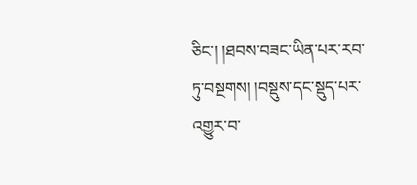ཅིང་། །ཐབས་བཟང་ཡིན་པར་རབ་ཏུ་བསྔགས། །བསྡུས་དང་སྡུད་པར་འགྱུར་བ་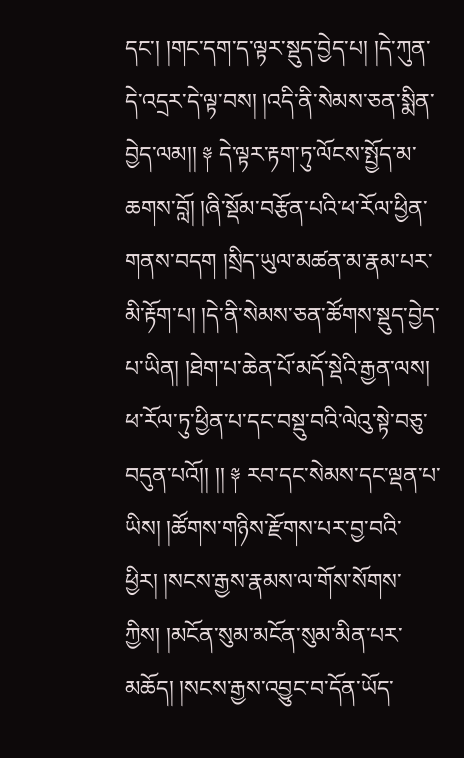དང་། །གང་དག་ད་ལྟར་སྡུད་བྱེད་པ། །དེ་ཀུན་དེ་འདྲར་དེ་ལྟ་བས། །འདི་ནི་སེམས་ཅན་སྨིན་བྱེད་ལམ།། ༈ དེ་ལྟར་རྟག་ཏུ་ལོངས་སྤྱོད་མ་ཆགས་བློ། །ཞི་སྡོམ་བརྩོན་པའི་ཕ་རོལ་ཕྱིན་གནས་བདག །སྲིད་ཡུལ་མཚན་མ་རྣམ་པར་མི་རྟོག་པ། །དེ་ནི་སེམས་ཅན་ཚོགས་སྡུད་བྱེད་པ་ཡིན། །ཐེག་པ་ཆེན་པོ་མདོ་སྡེའི་རྒྱན་ལས། ཕ་རོལ་ཏུ་ཕྱིན་པ་དང་བསྡུ་བའི་ལེའུ་སྟེ་བཅུ་བདུན་པའོ།། །། ༈ རབ་དང་སེམས་དང་ལྡན་པ་ཡིས། །ཚོགས་གཉིས་རྫོགས་པར་བྱ་བའི་ཕྱིར། །སངས་རྒྱས་རྣམས་ལ་གོས་སོགས་ཀྱིས། །མངོན་སུམ་མངོན་སུམ་མིན་པར་མཆོད། །སངས་རྒྱས་འབྱུང་བ་དོན་ཡོད་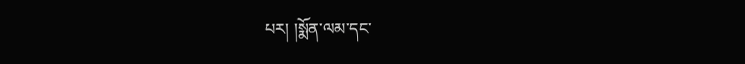པར། །སྨོན་ལམ་དང་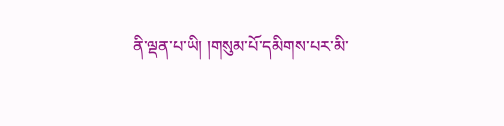ནི་ལྡན་པ་ཡི། །གསུམ་པོ་དམིགས་པར་མི་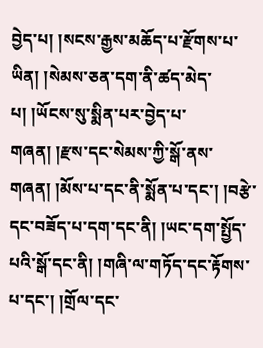བྱེད་པ། །སངས་རྒྱས་མཆོད་པ་རྫོགས་པ་ཡིན། །སེམས་ཅན་དག་ནི་ཚད་མེད་པ། །ཡོངས་སུ་སྨིན་པར་བྱེད་པ་གཞན། །རྫས་དང་སེམས་ཀྱི་སྒོ་ནས་གཞན། །མོས་པ་དང་ནི་སྨོན་པ་དང་། །བརྩེ་དང་བཟོད་པ་དག་དང་ནི། །ཡང་དག་སྤྱོད་པའི་སྒོ་དང་ནི། །གཞི་ལ་གཏོད་དང་རྟོགས་པ་དང་། །གྲོལ་དང་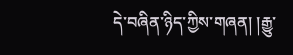དེ་བཞིན་ཉིད་ཀྱིས་གཞན། །རྒྱུ་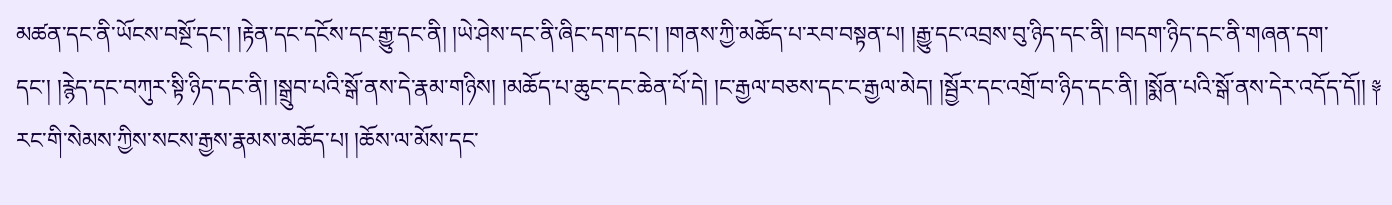མཚན་དང་ནི་ཡོངས་བསྔོ་དང་། །རྟེན་དང་དངོས་དང་རྒྱུ་དང་ནི། །ཡེ་ཤེས་དང་ནི་ཞིང་དག་དང་། །གནས་ཀྱི་མཆོད་པ་རབ་བསྟན་པ། །རྒྱུ་དང་འབྲས་བུ་ཉིད་དང་ནི། །བདག་ཉིད་དང་ནི་གཞན་དག་དང་། །རྙེད་དང་བཀུར་སྟི་ཉིད་དང་ནི། །སྒྲུབ་པའི་སྒོ་ནས་དེ་རྣམ་གཉིས། །མཆོད་པ་ཆུང་དང་ཆེན་པོ་དེ། །ང་རྒྱལ་བཅས་དང་ང་རྒྱལ་མེད། །སྦྱོར་དང་འགྲོ་བ་ཉིད་དང་ནི། །སྨོན་པའི་སྒོ་ནས་དེར་འདོད་དོ།། ༈ རང་གི་སེམས་ཀྱིས་སངས་རྒྱས་རྣམས་མཆོད་པ། །ཆོས་ལ་མོས་དང་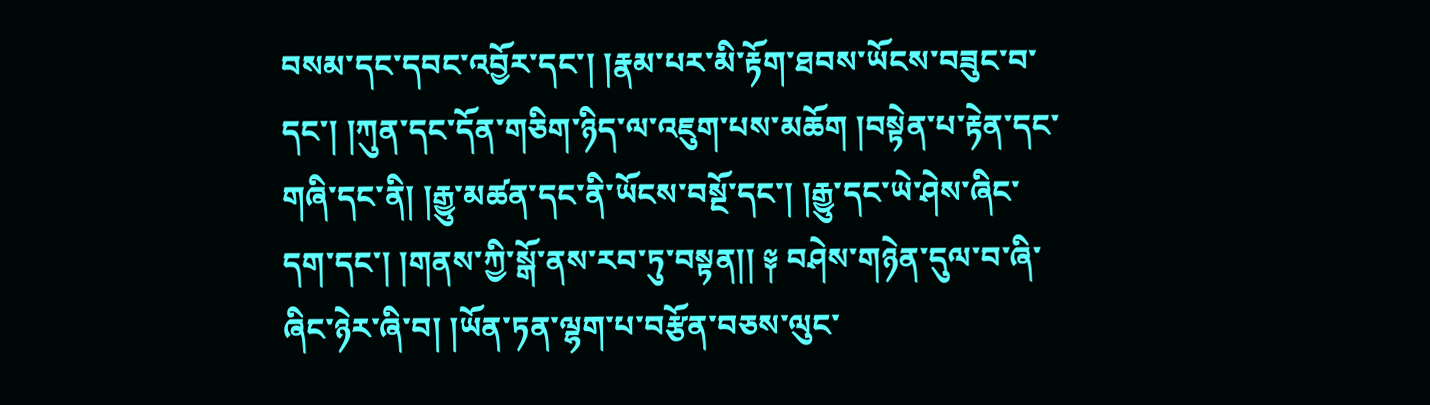བསམ་དང་དབང་འབྱོར་དང་། །རྣམ་པར་མི་རྟོག་ཐབས་ཡོངས་བཟུང་བ་དང་། །ཀུན་དང་དོན་གཅིག་ཉིད་ལ་འཇུག་པས་མཆོག །བསྟེན་པ་རྟེན་དང་གཞི་དང་ནི། །རྒྱུ་མཚན་དང་ནི་ཡོངས་བསྔོ་དང་། །རྒྱུ་དང་ཡེ་ཤེས་ཞིང་དག་དང་། །གནས་ཀྱི་སྒོ་ནས་རབ་ཏུ་བསྟན།། ༈ བཤེས་གཉེན་དུལ་བ་ཞི་ཞིང་ཉེར་ཞི་བ། །ཡོན་ཏན་ལྷག་པ་བརྩོན་བཅས་ལུང་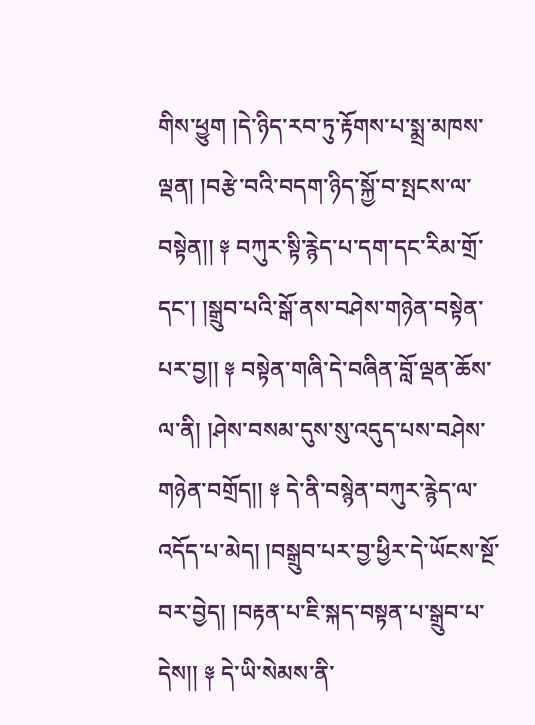གིས་ཕྱུག །དེ་ཉིད་རབ་ཏུ་རྟོགས་པ་སྨྲ་མཁས་ལྡན། །བརྩེ་བའི་བདག་ཉིད་སྐྱོ་བ་སྤངས་ལ་བསྟེན།། ༈ བཀུར་སྟི་རྙེད་པ་དག་དང་རིམ་གྲོ་དང་། །སྒྲུབ་པའི་སྒོ་ནས་བཤེས་གཉེན་བསྟེན་པར་བྱ།། ༈ བསྟེན་གཞི་དེ་བཞིན་བློ་ལྡན་ཆོས་ལ་ནི། །ཤེས་བསམ་དུས་སུ་འདུད་པས་བཤེས་གཉེན་བགྲོད།། ༈ དེ་ནི་བསྙེན་བཀུར་རྙེད་ལ་འདོད་པ་མེད། །བསྒྲུབ་པར་བྱ་ཕྱིར་དེ་ཡོངས་སྔོ་བར་བྱེད། །བརྟན་པ་ཇི་སྐད་བསྟན་པ་སྒྲུབ་པ་དེས།། ༈ དེ་ཡི་སེམས་ནི་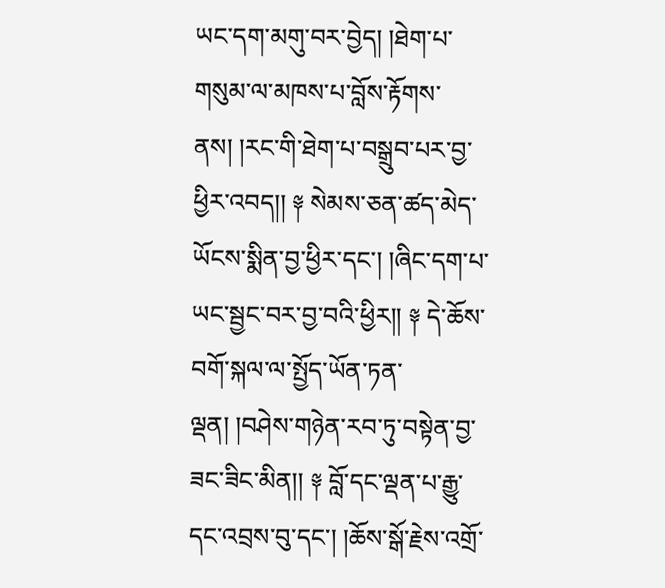ཡང་དག་མགུ་བར་བྱེད། །ཐེག་པ་གསུམ་ལ་མཁས་པ་བློས་རྟོགས་ནས། །རང་གི་ཐེག་པ་བསྒྲུབ་པར་བྱ་ཕྱིར་འབད།། ༈ སེམས་ཅན་ཚད་མེད་ཡོངས་སྨིན་བྱ་ཕྱིར་དང་། །ཞིང་དག་པ་ཡང་སྦྱང་བར་བྱ་བའི་ཕྱིར།། ༈ དེ་ཆོས་བགོ་སྐལ་ལ་སྤྱོད་ཡོན་ཏན་ལྡན། །བཤེས་གཉེན་རབ་ཏུ་བསྟེན་བྱ་ཟང་ཟིང་མིན།། ༈ བློ་དང་ལྡན་པ་རྒྱུ་དང་འབྲས་བུ་དང་། །ཆོས་སྒོ་རྗེས་འགྲོ་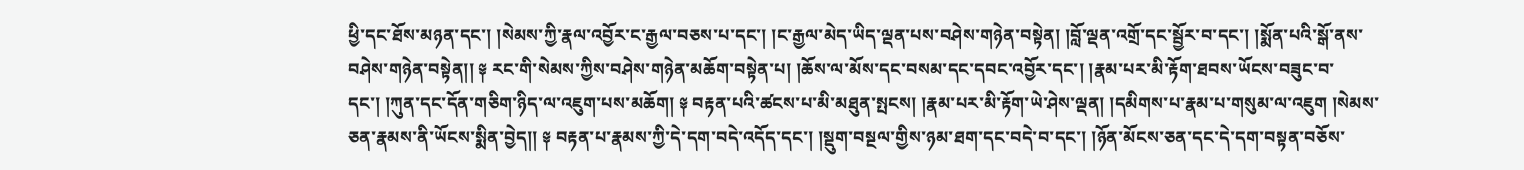ཕྱི་དང་ཐོས་མཉན་དང་། །སེམས་ཀྱི་རྣལ་འབྱོར་ང་རྒྱལ་བཅས་པ་དང་། །ང་རྒྱལ་མེད་ཡིད་ལྡན་པས་བཤེས་གཉེན་བསྟེན། །བློ་ལྡན་འགྲོ་དང་སྦྱོར་བ་དང་། །སྨོན་པའི་སྒོ་ནས་བཤེས་གཉེན་བསྟེན།། ༈ རང་གི་སེམས་ཀྱིས་བཤེས་གཉེན་མཆོག་བསྟེན་པ། །ཆོས་ལ་མོས་དང་བསམ་དང་དབང་འབྱོར་དང་། །རྣམ་པར་མི་རྟོག་ཐབས་ཡོངས་བཟུང་བ་དང་། །ཀུན་དང་དོན་གཅིག་ཉིད་ལ་འཇུག་པས་མཆོག། ༈ བརྟན་པའི་ཚངས་པ་མི་མཐུན་སྤངས། །རྣམ་པར་མི་རྟོག་ཡེ་ཤེས་ལྡན། །དམིགས་པ་རྣམ་པ་གསུམ་ལ་འཇུག །སེམས་ཅན་རྣམས་ནི་ཡོངས་སྨིན་བྱེད།། ༈ བརྟན་པ་རྣམས་ཀྱི་དེ་དག་བདེ་འདོད་དང་། །སྡུག་བསྔལ་གྱིས་ཉམ་ཐག་དང་བདེ་བ་དང་། །ཉོན་མོངས་ཅན་དང་དེ་དག་བསྟན་བཅོས་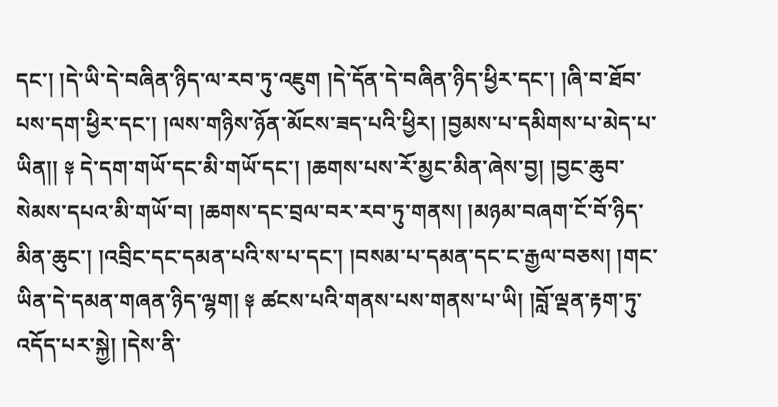དང་། །དེ་ཡི་དེ་བཞིན་ཉིད་ལ་རབ་ཏུ་འཇུག །དེ་དོན་དེ་བཞིན་ཉིད་ཕྱིར་དང་། །ཞི་བ་ཐོབ་པས་དག་ཕྱིར་དང་། །ལས་གཉིས་ཉོན་མོངས་ཟད་པའི་ཕྱིར། །བྱམས་པ་དམིགས་པ་མེད་པ་ཡིན།། ༈ དེ་དག་གཡོ་དང་མི་གཡོ་དང་། །ཆགས་པས་རོ་མྱང་མིན་ཞེས་བྱ། །བྱང་ཆུབ་སེམས་དཔའ་མི་གཡོ་བ། །ཆགས་དང་བྲལ་བར་རབ་ཏུ་གནས། །མཉམ་བཞག་ངོ་བོ་ཉིད་མིན་ཆུང་། །འབྲིང་དང་དམན་པའི་ས་པ་དང་། །བསམ་པ་དམན་དང་ང་རྒྱལ་བཅས། །གང་ཡིན་དེ་དམན་གཞན་ཉིད་ལྷག། ༈ ཚངས་པའི་གནས་པས་གནས་པ་ཡི། །བློ་ལྡན་རྟག་ཏུ་འདོད་པར་སྐྱེ། །དེས་ནི་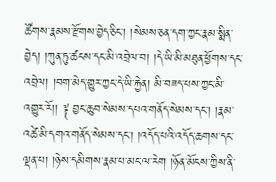ཚོགས་རྣམས་རྫོགས་བྱེད་ཅིང་། །སེམས་ཅན་དག་ཀྱང་རྣམ་སྨིན་བྱེད། །ཀུན་ཏུ་ཚངས་དང་མི་འབྲེལ་བ། །དེ་ཡི་མི་མཐུན་ཕྱོགས་དང་འབྲེལ། །བག་མེད་གྱུར་ཀྱང་དེ་ཡི་རྐྱེན། མི་བཟད་པས་ཀྱང་མི་འགྱུར་རོ།། ༈ བྱང་ཆུབ་སེམས་དཔའ་གནོད་སེམས་དང་། །རྣམ་འཚེ་མི་དགའ་གནོད་སེམས་དང་། །འདོད་པའི་འདོད་ཆགས་དང་ལྡན་པ། །ཉེས་དམིགས་རྣམ་པ་མང་ལ་རེག །ཉོན་མོངས་ཀྱིས་ནི་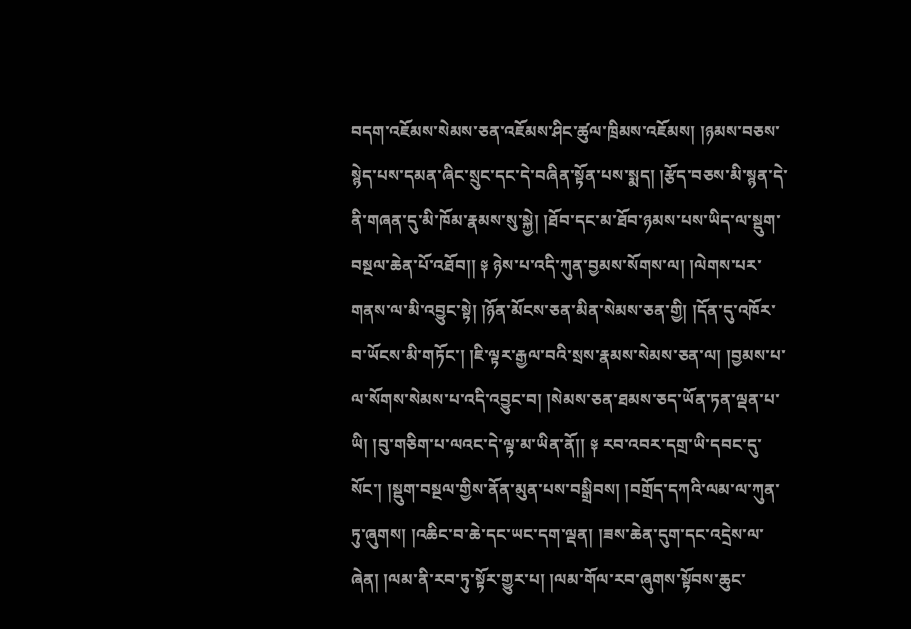བདག་འཇོམས་སེམས་ཅན་འཇོམས་ཤིང་ཚུལ་ཁྲིམས་འཇོམས། །ཉམས་བཅས་སྙེད་པས་དམན་ཞིང་སྲུང་དང་དེ་བཞིན་སྟོན་པས་སྨད། །རྩོད་བཅས་མི་སྙན་དེ་ནི་གཞན་དུ་མི་ཁོམ་རྣམས་སུ་སྐྱེ། །ཐོབ་དང་མ་ཐོབ་ཉམས་པས་ཡིད་ལ་སྡུག་བསྔལ་ཆེན་པོ་འཐོབ།། ༈ ཉེས་པ་འདི་ཀུན་བྱམས་སོགས་ལ། །ལེགས་པར་གནས་ལ་མི་འབྱུང་སྟེ། །ཉོན་མོངས་ཅན་མིན་སེམས་ཅན་གྱི། །དོན་དུ་འཁོར་བ་ཡོངས་མི་གཏོང་། །ཇི་ལྟར་རྒྱལ་བའི་སྲས་རྣམས་སེམས་ཅན་ལ། །བྱམས་པ་ལ་སོགས་སེམས་པ་འདི་འབྱུང་བ། །སེམས་ཅན་ཐམས་ཅད་ཡོན་ཏན་ལྡན་པ་ཡི། །བུ་གཅིག་པ་ལའང་དེ་ལྟ་མ་ཡིན་ནོ།། ༈ རབ་འབར་དགྲ་ཡི་དབང་དུ་སོང་། །སྡུག་བསྔལ་གྱིས་ནོན་མུན་པས་བསྒྲིབས། །བགྲོད་དཀའི་ལམ་ལ་ཀུན་ཏུ་ཞུགས། །འཆིང་བ་ཆེ་དང་ཡང་དག་ལྡན། །ཟས་ཆེན་དུག་དང་འདྲེས་ལ་ཞེན། །ལམ་ནི་རབ་ཏུ་སྟོར་གྱུར་པ། །ལམ་གོལ་རབ་ཞུགས་སྟོབས་ཆུང་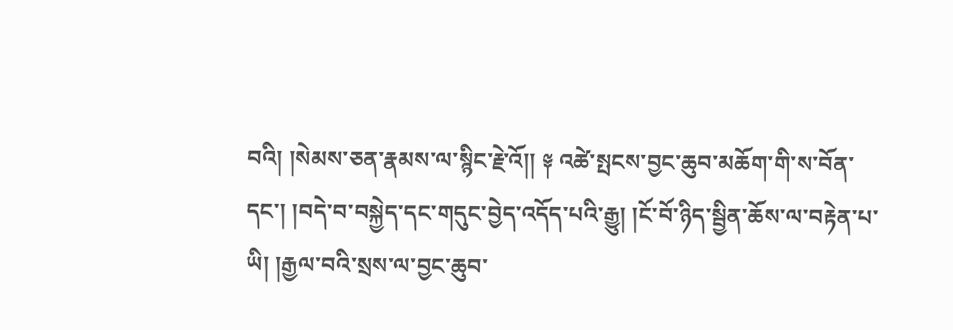བའི། །སེམས་ཅན་རྣམས་ལ་སྙིང་རྗེ་འོ།། ༈ འཚེ་སྤངས་བྱང་ཆུབ་མཆོག་གི་ས་བོན་དང་། །བདེ་བ་བསྐྱེད་དང་གདུང་བྱེད་འདོད་པའི་རྒྱུ། །ངོ་བོ་ཉིད་སྦྱིན་ཆོས་ལ་བརྟེན་པ་ཡི། །རྒྱལ་བའི་སྲས་ལ་བྱང་ཆུབ་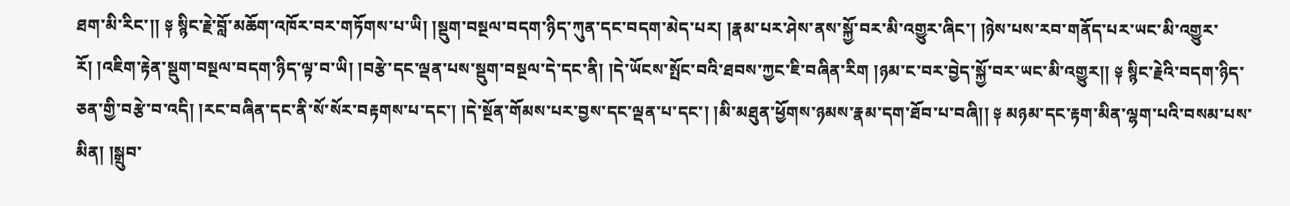ཐག་མི་རིང་།། ༈ སྙིང་རྗེ་བློ་མཆོག་འཁོར་བར་གཏོགས་པ་ཡི། །སྡུག་བསྔལ་བདག་ཉིད་ཀུན་དང་བདག་མེད་པར། །རྣམ་པར་ཤེས་ནས་སྐྱོ་བར་མི་འགྱུར་ཞིང་། །ཉེས་པས་རབ་གནོད་པར་ཡང་མི་འགྱུར་རོ། །འཇིག་རྟེན་སྡུག་བསྔལ་བདག་ཉིད་ལྟ་བ་ཡི། །བརྩེ་དང་ལྡན་པས་སྡུག་བསྔལ་དེ་དང་ནི། །དེ་ཡོངས་སྤོང་བའི་ཐབས་ཀྱང་ཇི་བཞིན་རིག །ཉམ་ང་བར་བྱེད་སྐྱོ་བར་ཡང་མི་འགྱུར།། ༈ སྙིང་རྗེའི་བདག་ཉིད་ཅན་གྱི་བརྩེ་བ་འདི། །རང་བཞིན་དང་ནི་སོ་སོར་བརྟགས་པ་དང་། །དེ་སྔོན་གོམས་པར་བྱས་དང་ལྡན་པ་དང་། །མི་མཐུན་ཕྱོགས་ཉམས་རྣམ་དག་ཐོབ་པ་བཞི།། ༈ མཉམ་དང་རྟག་མིན་ལྷག་པའི་བསམ་པས་མིན། །སྒྲུབ་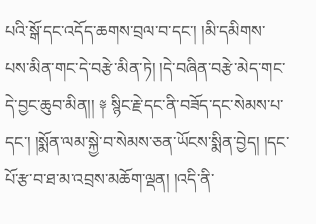པའི་སྒོ་དང་འདོད་ཆགས་བྲལ་བ་དང་། །མི་དམིགས་པས་མིན་གང་དེ་བརྩེ་མིན་ཏེ། །དེ་བཞིན་བརྩེ་མེད་གང་དེ་བྱང་ཆུབ་མིན།། ༈ སྙིང་རྗེ་དང་ནི་བཟོད་དང་སེམས་པ་དང་། །སྨོན་ལམ་སྐྱེ་བ་སེམས་ཅན་ཡོངས་སྨིན་བྱེད། །དང་པོ་རྩ་བ་ཐ་མ་འབྲས་མཆོག་ལྡན། །འདི་ནི་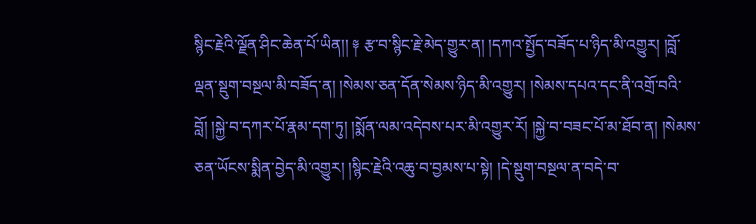སྙིང་རྗེའི་ལྗོན་ཤིང་ཆེན་པོ་ཡིན།། ༈ རྩ་བ་སྙིང་རྗེ་མེད་གྱུར་ན། །དཀའ་སྤྱོད་བཟོད་པ་ཉིད་མི་འགྱུར། །བློ་ལྡན་སྡུག་བསྔལ་མི་བཟོད་ན། །སེམས་ཅན་དོན་སེམས་ཉིད་མི་འགྱུར། །སེམས་དཔའ་དང་ནི་འགྲོ་བའི་བློ། །སྐྱེ་བ་དཀར་པོ་རྣམ་དག་ཏུ། །སྨོན་ལམ་འདེབས་པར་མི་འགྱུར་རོ། །སྐྱེ་བ་བཟང་པོ་མ་ཐོབ་ན། །སེམས་ཅན་ཡོངས་སྨིན་བྱེད་མི་འགྱུར། །སྙིང་རྗེའི་འཆུ་བ་བྱམས་པ་སྟེ། །དེ་སྡུག་བསྔལ་ན་བདེ་བ་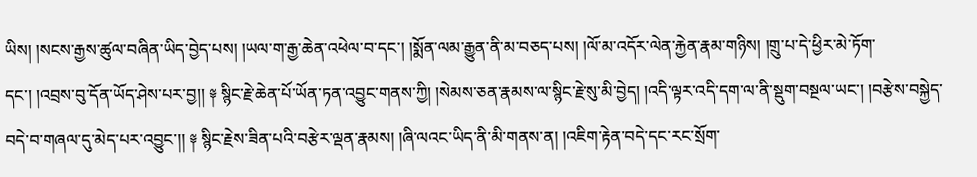ཡིས། །སངས་རྒྱས་ཚུལ་བཞིན་ཡིད་བྱེད་པས། །ཡལ་ག་རྒྱ་ཆེན་འཕེལ་བ་དང་། །སྨོན་ལམ་རྒྱུན་ནི་མ་བཅད་པས། །ལོ་མ་འདོར་ལེན་རྐྱེན་རྣམ་གཉིས། །གྲུ་པ་དེ་ཕྱིར་མེ་ཏོག་དང་། །འབྲས་བུ་དོན་ཡོད་ཤེས་པར་བྱ།། ༈ སྙིང་རྗེ་ཆེན་པོ་ཡོན་ཏན་འབྱུང་གནས་ཀྱི། །སེམས་ཅན་རྣམས་ལ་སྙིང་རྗེ་སུ་མི་བྱེད། །འདི་ལྟར་འདི་དག་ལ་ནི་སྡུག་བསྔལ་ཡང་། །བརྩེས་བསྐྱེད་བདེ་བ་གཞལ་དུ་མེད་པར་འབྱུང་།། ༈ སྙིང་རྗེས་ཟིན་པའི་བརྩེར་ལྡན་རྣམས། །ཞི་ལའང་ཡིད་ནི་མི་གནས་ན། །འཇིག་རྟེན་བདེ་དང་རང་སྲོག་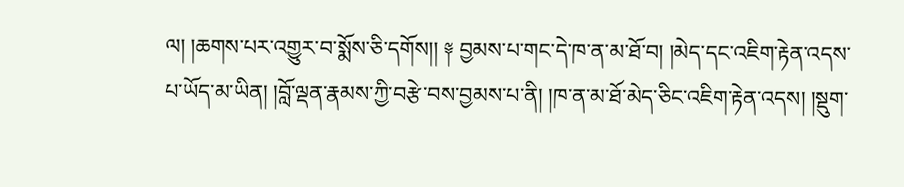ལ། །ཆགས་པར་འགྱུར་བ་སྨོས་ཅི་དགོས།། ༈ བྱམས་པ་གང་དེ་ཁ་ན་མ་ཐོ་བ། །མེད་དང་འཇིག་རྟེན་འདས་པ་ཡོད་མ་ཡིན། །བློ་ལྡན་རྣམས་ཀྱི་བརྩེ་བས་བྱམས་པ་ནི། །ཁ་ན་མ་ཐོ་མེད་ཅིང་འཇིག་རྟེན་འདས། །སྡུག་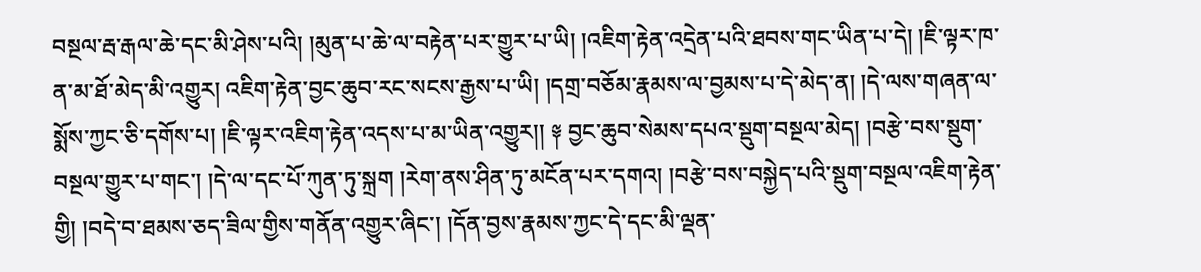བསྔལ་རྦ་རྒལ་ཆེ་དང་མི་ཤེས་པའི། །མུན་པ་ཆེ་ལ་བརྟེན་པར་གྱུར་པ་ཡི། །འཇིག་རྟེན་འདྲེན་པའི་ཐབས་གང་ཡིན་པ་དེ། །ཇི་ལྟར་ཁ་ན་མ་ཐོ་མེད་མི་འགྱུར། འཇིག་རྟེན་བྱང་ཆུབ་རང་སངས་རྒྱས་པ་ཡི། །དགྲ་བཅོམ་རྣམས་ལ་བྱམས་པ་དེ་མེད་ན། །དེ་ལས་གཞན་ལ་སྨོས་ཀྱང་ཅི་དགོས་པ། །ཇི་ལྟར་འཇིག་རྟེན་འདས་པ་མ་ཡིན་འགྱུར།། ༈ བྱང་ཆུབ་སེམས་དཔའ་སྡུག་བསྔལ་མེད། །བརྩེ་བས་སྡུག་བསྔལ་གྱུར་པ་གང་། །དེ་ལ་དང་པོ་ཀུན་ཏུ་སྐྲག །རེག་ནས་ཤིན་ཏུ་མངོན་པར་དགའ། །བརྩེ་བས་བསྐྱེད་པའི་སྡུག་བསྔལ་འཇིག་རྟེན་གྱི། །བདེ་བ་ཐམས་ཅད་ཟིལ་གྱིས་གནོན་འགྱུར་ཞིང་། །དོན་བྱས་རྣམས་ཀྱང་དེ་དང་མི་ལྡན་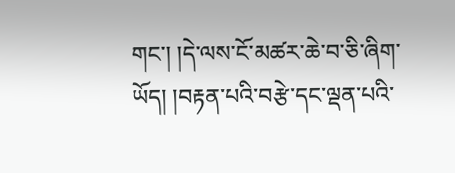གང་། །དེ་ལས་ངོ་མཚར་ཆེ་བ་ཅི་ཞིག་ཡོད། །བརྟན་པའི་བརྩེ་དང་ལྡན་པའི་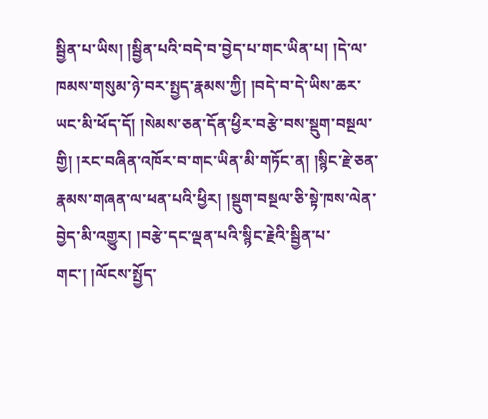སྦྱིན་པ་ཡིས། །སྦྱིན་པའི་བདེ་བ་བྱེད་པ་གང་ཡིན་པ། །དེ་ལ་ཁམས་གསུམ་ཉེ་བར་སྤྱད་རྣམས་ཀྱི། །བདེ་བ་དེ་ཡིས་ཆར་ཡང་མི་ཕོད་དོ། །སེམས་ཅན་དོན་ཕྱིར་བརྩེ་བས་སྡུག་བསྔལ་གྱི། །རང་བཞིན་འཁོར་བ་གང་ཡིན་མི་གཏོང་ན། །སྙིང་རྗེ་ཅན་རྣམས་གཞན་ལ་ཕན་པའི་ཕྱིར། །སྡུག་བསྔལ་ཅི་སྟེ་ཁས་ལེན་བྱེད་མི་འགྱུར། །བརྩེ་དང་ལྡན་པའི་སྙིང་རྗེའི་སྦྱིན་པ་གང་། །ལོངས་སྤྱོད་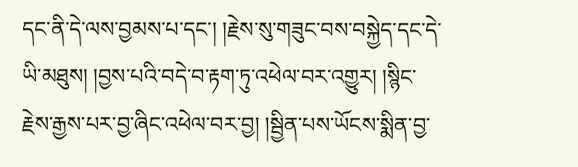དང་ནི་དེ་ལས་བྱམས་པ་དང་། །རྗེས་སུ་གཟུང་བས་བསྐྱེད་དང་དེ་ཡི་མཐུས། །བྱས་པའི་བདེ་བ་རྟག་ཏུ་འཕེལ་བར་འགྱུར། །སྙིང་རྗེས་རྒྱས་པར་བྱ་ཞིང་འཕེལ་བར་བྱ། །སྦྱིན་པས་ཡོངས་སྨིན་བྱ་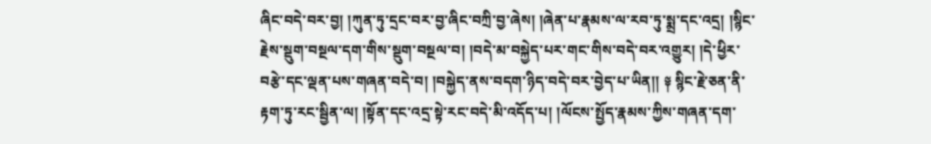ཞིང་བདེ་བར་བྱ། །ཀུན་ཏུ་དྲང་བར་བྱ་ཞིང་བཀྲི་བྱ་ཞེས། །ཞེན་པ་རྣམས་ལ་རབ་ཏུ་སྨྲ་དང་འདྲ། །སྙིང་རྗེས་སྡུག་བསྔལ་དག་གིས་སྡུག་བསྔལ་བ། །བདེ་མ་བསྐྱེད་པར་གང་གིས་བདེ་བར་འགྱུར། །དེ་ཕྱིར་བརྩེ་དང་ལྡན་པས་གཞན་བདེ་བ། །བསྐྱེད་ནས་བདག་ཉིད་བདེ་བར་བྱེད་པ་ཡིན།། ༈ སྙིང་རྗེ་ཅན་ནི་རྟག་ཏུ་རང་སྦྱིན་ལ། །སྟོན་དང་འདྲ་སྟེ་རང་བདེ་མི་འདོད་པ། །ལོངས་སྤྱོད་རྣམས་ཀྱིས་གཞན་དག་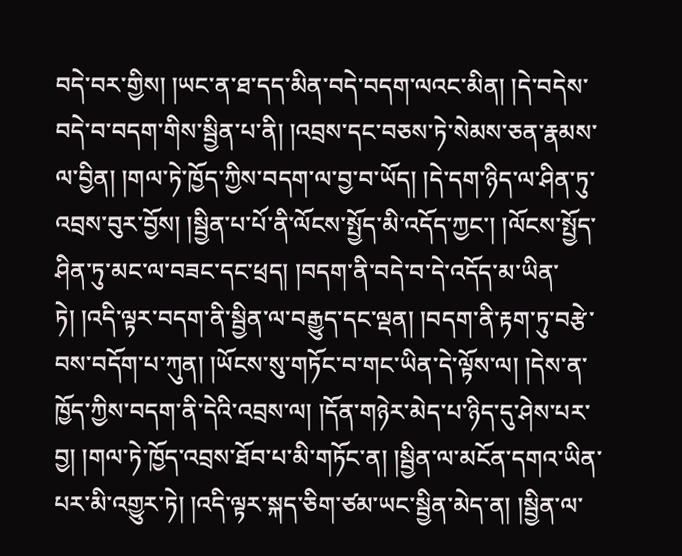བདེ་བར་གྱིས། །ཡང་ན་ཐ་དད་མིན་བདེ་བདག་ལའང་མིན། །དེ་བདེས་བདེ་བ་བདག་གིས་སྦྱིན་པ་ནི། །འབྲས་དང་བཅས་ཏེ་སེམས་ཅན་རྣམས་ལ་བྱིན། །གལ་ཏེ་ཁྱོད་ཀྱིས་བདག་ལ་བྱ་བ་ཡོད། །དེ་དག་ཉིད་ལ་ཤིན་ཏུ་འབྲས་བུར་བྱོས། །སྦྱིན་པ་པོ་ནི་ལོངས་སྤྱོད་མི་འདོད་ཀྱང་། །ལོངས་སྤྱོད་ཤིན་ཏུ་མང་ལ་བཟང་དང་ཕྲད། །བདག་ནི་བདེ་བ་དེ་འདོད་མ་ཡིན་ཏེ། །འདི་ལྟར་བདག་ནི་སྦྱིན་ལ་བརྒྱུད་དང་ལྡན། །བདག་ནི་རྟག་ཏུ་བརྩེ་བས་བདོག་པ་ཀུན། །ཡོངས་སུ་གཏོང་བ་གང་ཡིན་དེ་ལྟོས་ལ། །དེས་ན་ཁྱོད་ཀྱིས་བདག་ནི་དེའི་འབྲས་ལ། །དོན་གཉེར་མེད་པ་ཉིད་དུ་ཤེས་པར་བྱ། །གལ་ཏེ་ཁྱོད་འབྲས་ཐོབ་པ་མི་གཏོང་ན། །སྦྱིན་ལ་མངོན་དགའ་ཡིན་པར་མི་འགྱུར་ཏེ། །འདི་ལྟར་སྐད་ཅིག་ཙམ་ཡང་སྦྱིན་མེད་ན། །སྦྱིན་ལ་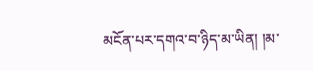མངོན་པར་དགའ་བ་ཉིད་མ་ཡིན། །མ་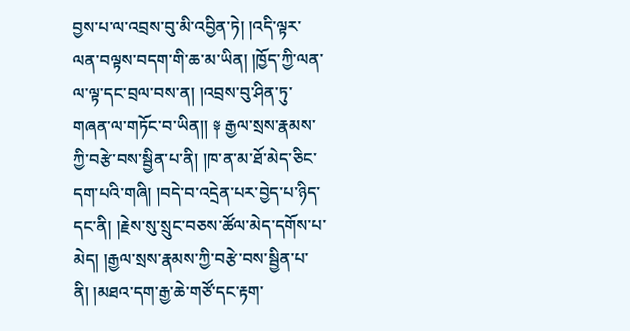བྱས་པ་ལ་འབྲས་བུ་མི་འབྱིན་ཏེ། །འདི་ལྟར་ལན་བལྟས་བདག་གི་ཆ་མ་ཡིན། །ཁྱོད་ཀྱི་ལན་ལ་ལྟ་དང་བྲལ་བས་ན། །འབྲས་བུ་ཤིན་ཏུ་གཞན་ལ་གཏོང་བ་ཡིན།། ༈ རྒྱལ་སྲས་རྣམས་ཀྱི་བརྩེ་བས་སྦྱིན་པ་ནི། །ཁ་ན་མ་ཐོ་མེད་ཅིང་དག་པའི་གཞི། །བདེ་བ་འདྲེན་པར་བྱེད་པ་ཉིད་དང་ནི། །རྗེས་སུ་སྲུང་བཅས་ཚོལ་མེད་དགོས་པ་མེད། །རྒྱལ་སྲས་རྣམས་ཀྱི་བརྩེ་བས་སྦྱིན་པ་ནི། །མཐའ་དག་རྒྱ་ཆེ་གཙོ་དང་རྟག་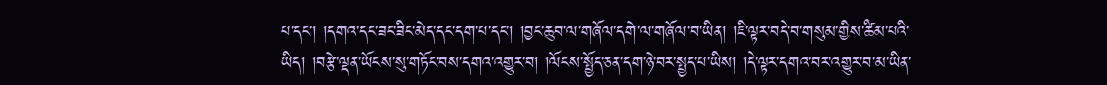པ་དང་། །དགའ་དང་ཟང་ཟིང་མེད་དང་དག་པ་དང་། །བྱང་ཆུབ་ལ་གཞོལ་དགེ་ལ་གཞོལ་བ་ཡིན། །ཇི་ལྟར་བདེ་བ་གསུམ་གྱིས་ཚིམ་པའི་ཡིད། །བརྩེ་ལྡན་ཡོངས་སུ་གཏོང་བས་དགའ་འགྱུར་བ། །ལོངས་སྤྱོད་ཅན་དག་ཉེ་བར་སྤྱད་པ་ཡིས། །དེ་ལྟར་དགའ་བར་འགྱུར་བ་མ་ཡིན་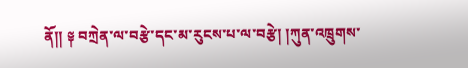ནོ།། ༈ བཀྲེན་ལ་བརྩེ་དང་མ་རུངས་པ་ལ་བརྩེ། །ཀུན་འཁྲུགས་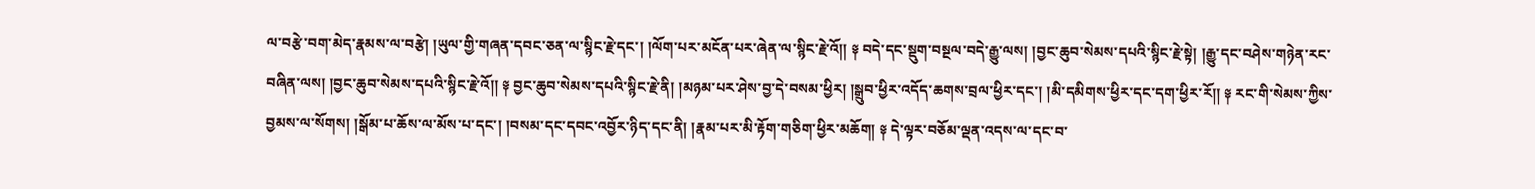ལ་བརྩེ་བག་མེད་རྣམས་ལ་བརྩེ། །ཡུལ་གྱི་གཞན་དབང་ཅན་ལ་སྙིང་རྗེ་དང་། །ལོག་པར་མངོན་པར་ཞེན་ལ་སྙིང་རྗེ་འོ།། ༈ བདེ་དང་སྡུག་བསྔལ་བདེ་རྒྱུ་ལས། །བྱང་ཆུབ་སེམས་དཔའི་སྙིང་རྗེ་སྟེ། །རྒྱུ་དང་བཤེས་གཉེན་རང་བཞིན་ལས། །བྱང་ཆུབ་སེམས་དཔའི་སྙིང་རྗེ་འོ།། ༈ བྱང་ཆུབ་སེམས་དཔའི་སྙིང་རྗེ་ནི། །མཉམ་པར་ཤེས་བྱ་དེ་བསམ་ཕྱིར། །སྒྲུབ་ཕྱིར་འདོད་ཆགས་བྲལ་ཕྱིར་དང་། །མི་དམིགས་ཕྱིར་དང་དག་ཕྱིར་རོ།། ༈ རང་གི་སེམས་ཀྱིས་བྱམས་ལ་སོགས། །སྒོམ་པ་ཆོས་ལ་མོས་པ་དང་། །བསམ་དང་དབང་འབྱོར་ཉིད་དང་ནི། །རྣམ་པར་མི་རྟོག་གཅིག་ཕྱིར་མཆོག། ༈ དེ་ལྟར་བཅོམ་ལྡན་འདས་ལ་དང་བ་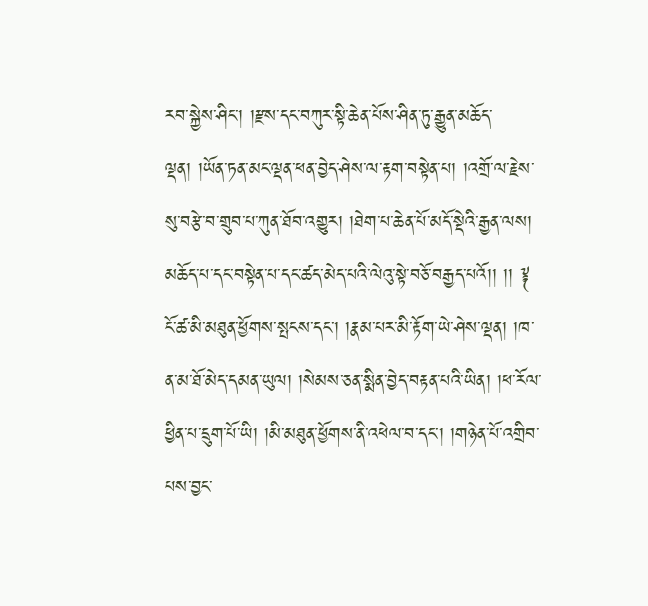རབ་སྐྱེས་ཤིང་། །རྫས་དང་བཀུར་སྟི་ཆེན་པོས་ཤིན་ཏུ་རྒྱུན་མཆོད་ལྡན། །ཡོན་ཏན་མང་ལྡན་ཕན་བྱེད་ཤེས་ལ་རྟག་བསྟེན་པ། །འགྲོ་ལ་རྗེས་སུ་བརྩེ་བ་གྲུབ་པ་ཀུན་ཐོབ་འགྱུར། །ཐེག་པ་ཆེན་པོ་མདོ་སྡེའི་རྒྱན་ལས། མཆོད་པ་དང་བསྟེན་པ་དང་ཚད་མེད་པའི་ལེའུ་སྟེ་བཅོ་བརྒྱད་པའོ།། །། ༈ ངོ་ཚ་མི་མཐུན་ཕྱོགས་སྤངས་དང་། །རྣམ་པར་མི་རྟོག་ཡེ་ཤེས་ལྡན། །ཁ་ན་མ་ཐོ་མེད་དམན་ཡུལ། །སེམས་ཅན་སྨིན་བྱེད་བརྟན་པའི་ཡིན། །ཕ་རོལ་ཕྱིན་པ་དྲུག་པོ་ཡི། །མི་མཐུན་ཕྱོགས་ནི་འཕེལ་བ་དང་། །གཉེན་པོ་འགྲིབ་པས་བྱང་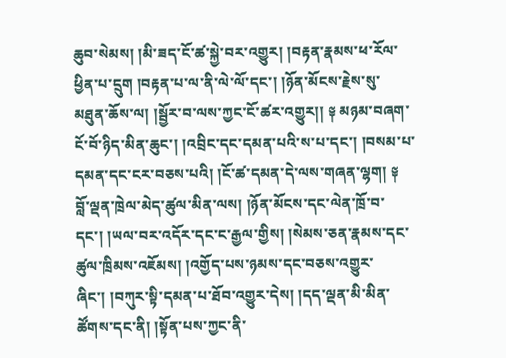ཆུབ་སེམས། །མི་ཟད་ངོ་ཚ་སྐྱེ་བར་འགྱུར། །བརྟན་རྣམས་ཕ་རོལ་ཕྱིན་པ་དྲུག །བརྟན་པ་ལ་ནི་ལེ་ལོ་དང་། །ཉོན་མོངས་རྗེས་སུ་མཐུན་ཆོས་ལ། །སྦྱོར་བ་ལས་ཀྱང་ངོ་ཚར་འགྱུར།། ༈ མཉམ་བཞག་ངོ་བོ་ཉིད་མིན་ཆུང་། །འབྲིང་དང་དམན་པའི་ས་པ་དང་། །བསམ་པ་དམན་དང་ངར་བཅས་པའི། །ངོ་ཚ་དམན་དེ་ལས་གཞན་ལྷག། ༈ བློ་ལྡན་ཁྲེལ་མེད་ཚུལ་མིན་ལས། །ཉོན་མོངས་དང་ལེན་ཁྲོ་བ་དང་། །ཡལ་བར་འདོར་དང་ང་རྒྱལ་གྱིས། །སེམས་ཅན་རྣམས་དང་ཚུལ་ཁྲིམས་འཇོམས། །འགྱོད་པས་ཉམས་དང་བཅས་འགྱུར་ཞིང་། །བཀུར་སྟི་དམན་པ་ཐོབ་འགྱུར་དེས། །དད་ལྡན་མི་མིན་ཚོགས་དང་ནི། །སྟོན་པས་ཀྱང་ནི་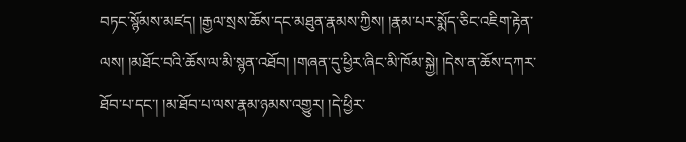བཏང་སྙོམས་མཛད། །རྒྱལ་སྲས་ཆོས་དང་མཐུན་རྣམས་ཀྱིས། །རྣམ་པར་སྨོད་ཅིང་འཇིག་རྟེན་ལས། །མཐོང་བའི་ཆོས་ལ་མི་སྙན་འཐོབ། །གཞན་དུ་ཕྱིར་ཞིང་མི་ཁོམ་སྐྱེ། །དེས་ན་ཆོས་དཀར་ཐོབ་པ་དང་། །མ་ཐོབ་པ་ལས་རྣམ་ཉམས་འགྱུར། །དེ་ཕྱིར་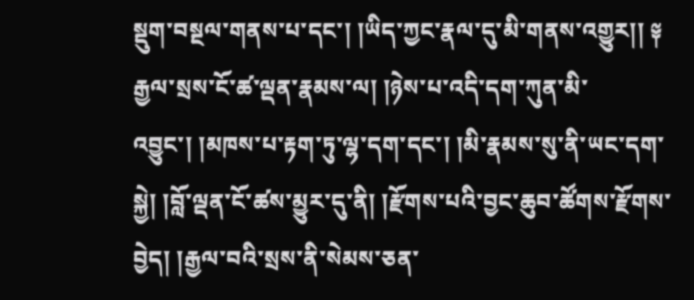སྡུག་བསྔལ་གནས་པ་དང་། །ཡིད་ཀྱང་རྣལ་དུ་མི་གནས་འགྱུར།། ༈ རྒྱལ་སྲས་ངོ་ཚ་ལྡན་རྣམས་ལ། །ཉེས་པ་འདི་དག་ཀུན་མི་འབྱུང་། །མཁས་པ་རྟག་ཏུ་ལྷ་དག་དང་། །མི་རྣམས་སུ་ནི་ཡང་དག་སྐྱེ། །བློ་ལྡན་ངོ་ཚས་མྱུར་དུ་ནི། །རྫོགས་པའི་བྱང་ཆུབ་ཚོགས་རྫོགས་བྱེད། །རྒྱལ་བའི་སྲས་ནི་སེམས་ཅན་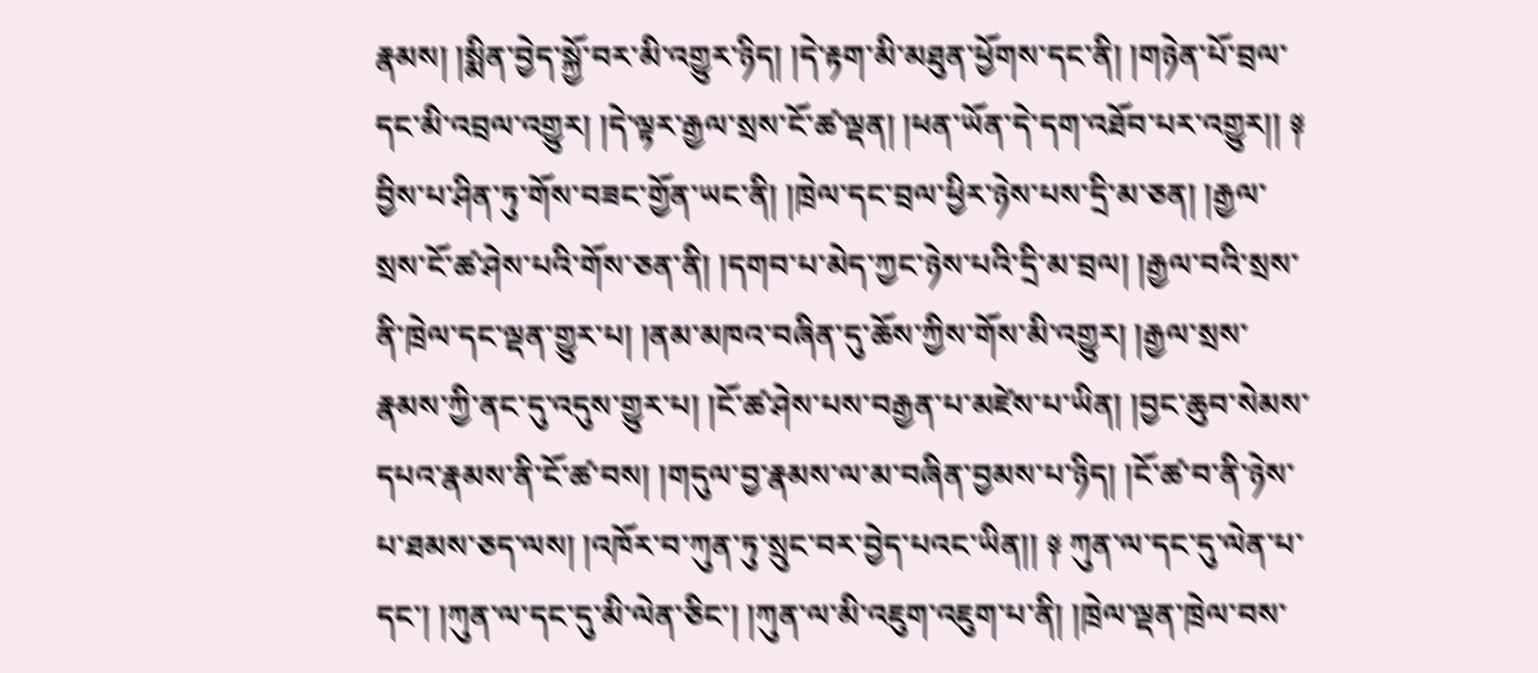རྣམས། །སྨིན་བྱེད་སྐྱོ་བར་མི་འགྱུར་ཉིད། །དེ་རྟག་མི་མཐུན་ཕྱོགས་དང་ནི། །གཉེན་པོ་བྲལ་དང་མི་འབྲལ་འགྱུར། །དེ་ལྟར་རྒྱལ་སྲས་ངོ་ཚ་ལྡན། །ཕན་ཡོན་དེ་དག་འཐོབ་པར་འགྱུར།། ༈ བྱིས་པ་ཤིན་ཏུ་གོས་བཟང་གྱོན་ཡང་ནི། །ཁྲེལ་དང་བྲལ་ཕྱིར་ཉེས་པས་དྲི་མ་ཅན། །རྒྱལ་སྲས་ངོ་ཚ་ཤེས་པའི་གོས་ཅན་ནི། །དགབ་པ་མེད་ཀྱང་ཉེས་པའི་དྲི་མ་བྲལ། །རྒྱལ་བའི་སྲས་ནི་ཁྲེལ་དང་ལྡན་གྱུར་པ། །ནམ་མཁའ་བཞིན་དུ་ཆོས་ཀྱིས་གོས་མི་འགྱུར། །རྒྱལ་སྲས་རྣམས་ཀྱི་ནང་དུ་འདུས་གྱུར་པ། །ངོ་ཚ་ཤེས་པས་བརྒྱན་པ་མཛེས་པ་ཡིན། །བྱང་ཆུབ་སེམས་དཔའ་རྣམས་ནི་ངོ་ཚ་བས། །གདུལ་བྱ་རྣམས་ལ་མ་བཞིན་བྱམས་པ་ཉིད། །ངོ་ཚ་བ་ནི་ཉེས་པ་ཐམས་ཅད་ལས། །འཁོར་བ་ཀུན་ཏུ་སྲུང་བར་བྱེད་པའང་ཡིན།། ༈ ཀུན་ལ་དང་དུ་ལེན་པ་དང་། །ཀུན་ལ་དང་དུ་མི་ལེན་ཅིང་། །ཀུན་ལ་མི་འཇུག་འཇུག་པ་ནི། །ཁྲེལ་ལྡན་ཁྲེལ་བས་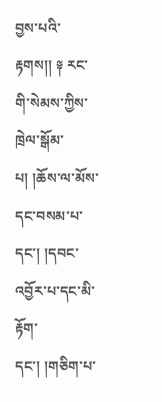བྱས་པའི་རྟགས།། ༈ རང་གི་སེམས་ཀྱིས་ཁྲེལ་སྒོམ་པ། །ཆོས་ལ་མོས་དང་བསམ་པ་དང་། །དབང་འབྱོར་པ་དང་མི་རྟོག་དང་། །གཅིག་པ་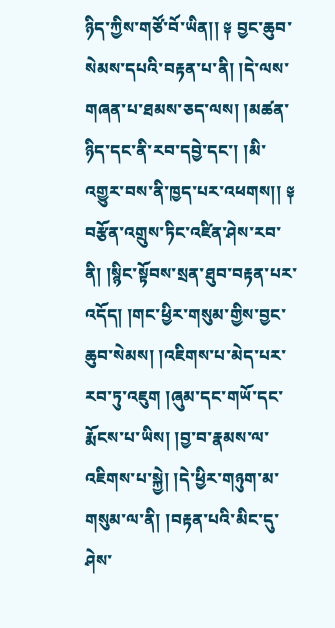ཉིད་ཀྱིས་གཙོ་བོ་ཡིན།། ༈ བྱང་ཆུབ་སེམས་དཔའི་བརྟན་པ་ནི། །དེ་ལས་གཞན་པ་ཐམས་ཅད་ལས། །མཚན་ཉིད་དང་ནི་རབ་དབྱེ་དང་། །མི་འགྱུར་བས་ནི་ཁྱད་པར་འཕགས།། ༈ བརྩོན་འགྲུས་ཏིང་འཛིན་ཤེས་རབ་ནི། །སྙིང་སྟོབས་སྲན་ཐུབ་བརྟན་པར་འདོད། །གང་ཕྱིར་གསུམ་གྱིས་བྱང་ཆུབ་སེམས། །འཇིགས་པ་མེད་པར་རབ་ཏུ་འཇུག །ཞུམ་དང་གཡོ་དང་རྨོངས་པ་ཡིས། །བྱ་བ་རྣམས་ལ་འཇིགས་པ་སྐྱེ། །དེ་ཕྱིར་གཉུག་མ་གསུམ་ལ་ནི། །བརྟན་པའི་མིང་དུ་ཤེས་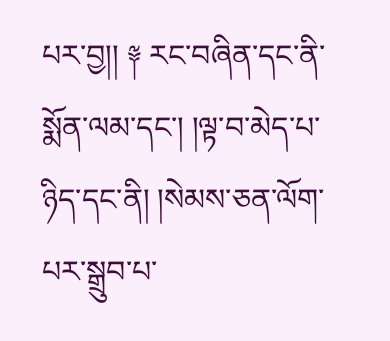པར་བྱ།། ༈ རང་བཞིན་དང་ནི་སྨོན་ལམ་དང་། །ལྟ་བ་མེད་པ་ཉིད་དང་ནི། །སེམས་ཅན་ལོག་པར་སྒྲུབ་པ་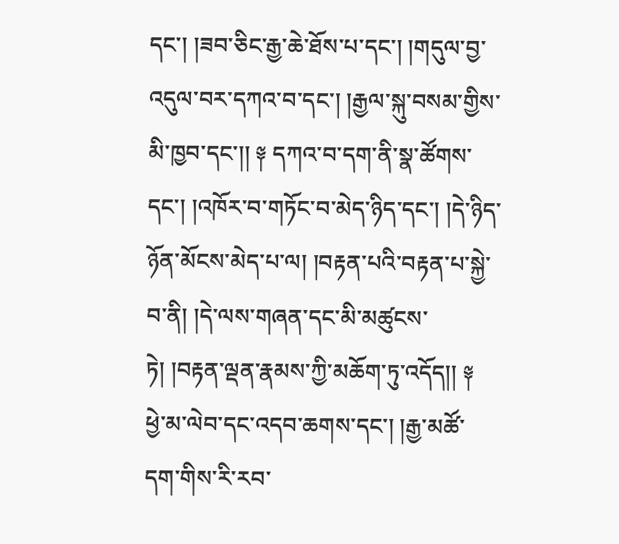དང་། །ཟབ་ཅིང་རྒྱ་ཆེ་ཐོས་པ་དང་། །གདུལ་བྱ་འདུལ་བར་དཀའ་བ་དང་། །རྒྱལ་སྐུ་བསམ་གྱིས་མི་ཁྱབ་དང་།། ༈ དཀའ་བ་དག་ནི་སྣ་ཚོགས་དང་། །འཁོར་བ་གཏོང་བ་མེད་ཉིད་དང་། །དེ་ཉིད་ཉོན་མོངས་མེད་པ་ལ། །བརྟན་པའི་བརྟན་པ་སྐྱེ་བ་ནི། །དེ་ལས་གཞན་དང་མི་མཚུངས་ཏེ། །བརྟན་ལྡན་རྣམས་ཀྱི་མཆོག་ཏུ་འདོད།། ༈ ཕྱེ་མ་ལེབ་དང་འདབ་ཆགས་དང་། །རྒྱ་མཚོ་དག་གིས་རི་རབ་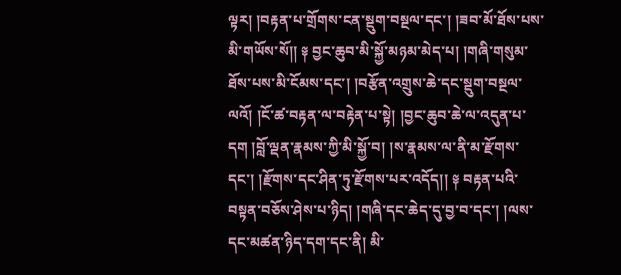ལྟར། །བརྟན་པ་གྲོགས་ངན་སྡུག་བསྔལ་དང་། །ཟབ་མོ་ཐོས་པས་མི་གཡོས་སོ།། ༈ བྱང་ཆུབ་མི་སྐྱོ་མཉམ་མེད་པ། །གཞི་གསུམ་ཐོས་པས་མི་ངོམས་དང་། །བརྩོན་འགྲུས་ཆེ་དང་སྡུག་བསྔལ་ལའོ། །ངོ་ཚ་བརྟན་ལ་བརྟེན་པ་སྟེ། །བྱང་ཆུབ་ཆེ་ལ་འདུན་པ་དག །བློ་ལྡན་རྣམས་ཀྱི་མི་སྐྱོ་བ། །ས་རྣམས་ལ་ནི་མ་རྫོགས་དང་། །རྫོགས་དང་ཤིན་ཏུ་རྫོགས་པར་འདོད།། ༈ བརྟན་པའི་བསྟན་བཅོས་ཤེས་པ་ཉིད། །གཞི་དང་ཆེད་དུ་བྱ་བ་དང་། །ལས་དང་མཚན་ཉིད་དག་དང་ནི། མི་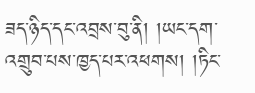ཟད་ཉིད་དང་འབྲས་བུ་ནི། །ཡང་དག་འགྲུབ་པས་ཁྱད་པར་འཕགས། །ཏིང་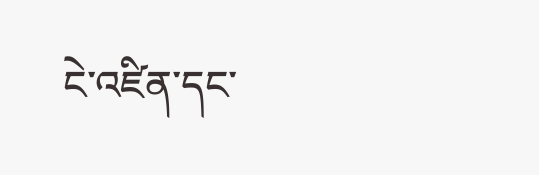ངེ་འཛིན་དང་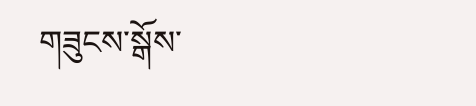གཟུངས་སྒོས་